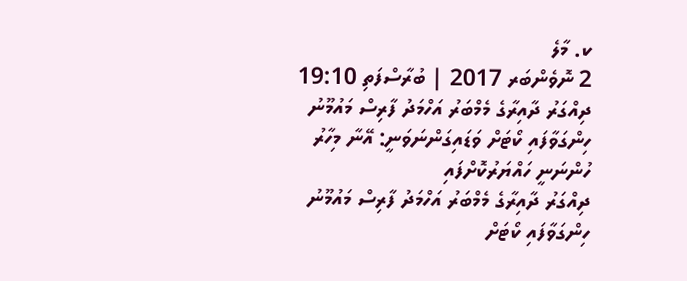ކ. މާލެ
2 ނޮވެންބަރ 2017 | ބުރާސްފަތި 19:10
ދިއްގަރު ދާއިރާގެ މެމްބަރު އަހްމަދު ފާރިސް މައުމޫނު ހިންގަވާފައި ކޯޓަށް ވަޑައިގަންނަވަނީ: އޭނާ މިހާރު ހުންނަނީ ހައްޔަރުކޮށްފައި
ދިއްގަރު ދާއިރާގެ މެމްބަރު އަހްމަދު ފާރިސް މައުމޫނު ހިންގަވާފައި ކޯޓަށް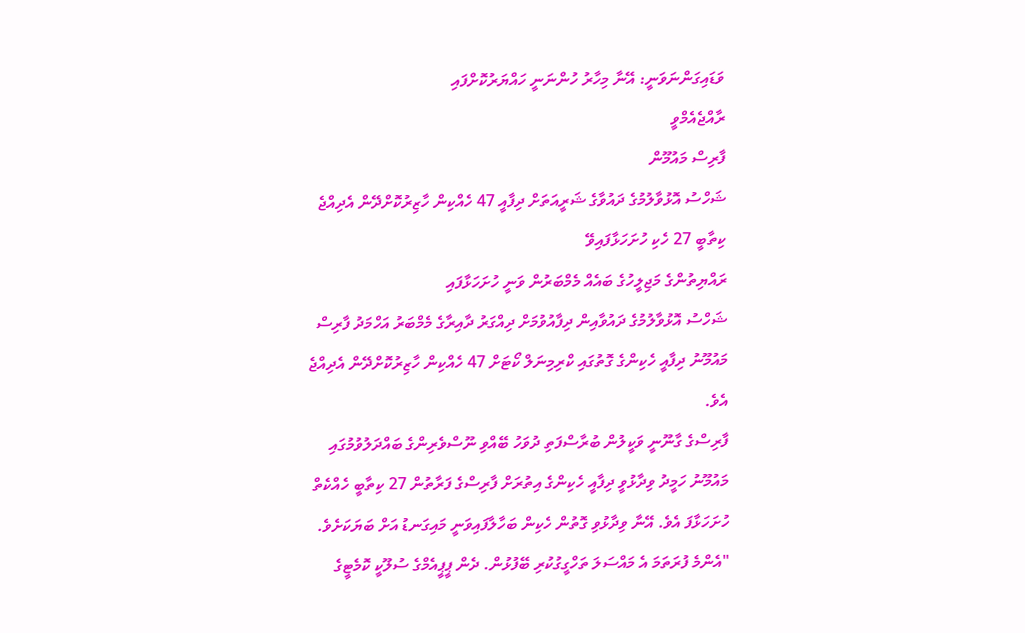ވަޑައިގަންނަވަނީ: އޭނާ މިހާރު ހުންނަނީ ހައްޔަރުކޮށްފައި
ރާއްޖެއެމްވީ
ފާރިސް މައުމޫން
ޝަހްސު އޮޅުވާލުމުގެ ދައުވާގެ ޝަރީއަތަށް ދިފާއީ 47 ހެއްކިން ހާޒިރުކޮށްދޭން އެދިއްޖެ
ކިތާބީ 27 ހެކި ހުށަހަޅާފައިވޭ
ރައްޔިތުންގެ މަޖިލީހުގެ ބައެއް މެމްބަރުން ވަނީ ހުށަހަޅާފައި
ޝަހްސު އޮޅުވާލުމުގެ ދައުވާއިން ދިފާއުވުމަށް ދިއްގަރު ދާއިރާގެ މެމްބަރު އަހްމަދު ފާރިސް މައުމޫނު ދިފާއީ ހެކިންގެ ގޮތުގައި ކްރިމިނަލް ކޯޓަށް 47 ހެއްކިން ހާޒިރުކޮށްދޭން އެދިއްޖެ އެވެ.
ފާރިސްގެ ގާނޫނީ ވަކީލުން ބުރާސްފަތި ދުވަހު ބޭއްވި ނޫސްވެރިންގެ ބައްދަލުވުމުގައި މައުމޫނު ހަމީދު ވިދާޅުވީ ދިފާއީ ހެކިންގެ އިތުރަށް ފާރިސްގެ ފަރާތުން 27 ކިތާބީ ހެއްކެތް ހުށަހަޅާފަ އެވެ. އޭނާ ވިދާޅުވި ގޮތުން ހެކިން ބަހާލާފައިވަނީ މައިގަނޑު އަށް ބަޔަކަށެވެ.
"އެންމެ ފުރަތަމަ އެ މައްސަލަ ތަހްގީގުކުރި ބޭފުޅުން. ދެން ޕީޕީއެމްގެ ސުލޫކީ ކޮމެޓީގެ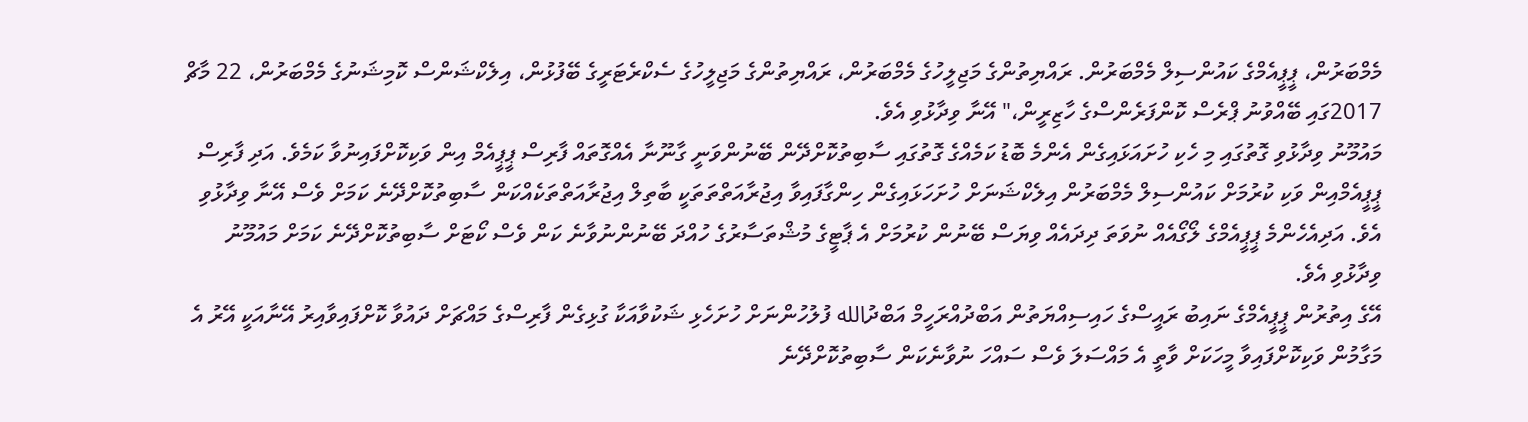މެމްބަރުން، ޕީޕީއެމްގެ ކައުންސިލް މެމްބަރުން. ރައްޔިތުންގެ މަޖިލީހުގެ މެމްބަރުން، ރައްޔިތުންގެ މަޖިލީހުގެ ސެކްރެޓަރީގެ ބޭފުޅުން، އިލެކްޝަންސް ކޮމިޝަނުގެ މެމްބަރުން، 22 މާޗް 2017ގައި ބޭއްވުނު ޕްރެސް ކޮންފަރެންސްގެ ހާޒިރީން،" އޭނާ ވިދާޅުވި އެވެ.
މައުމޫނު ވިދާޅުވި ގޮތުގައި މި ހެކި ހުށައަޅައިގެން އެންމެ ބޮޑު ކަމެއްގެ ގޮތުގައި ސާބިތުކޮށްދޭން ބޭނުންވަނީ ގާނޫނާ އެއްގޮތައް ފާރިސް ޕީޕީއެމް އިން ވަކިކޮށްފައިނުވާ ކަމެވެ. އަދި ފާރިސް ޕީޕީއެމްއިން ވަކި ކުރުމަށް ކައުންސިލް މެމްބަރުން އިލެކްޝަނަށް ހުށަހަޅައިގެން ހިންގާފައިވާ އިޖުރާއަތްތަތަކީ ބާތިލް އިޖުރާއަތްތަކެއްކަން ސާބިތުކޮށްދޭނެ ކަމަށް ވެސް އޭނާ ވިދާޅުވި އެވެ. އަދިއެހެންމެ ޕީޕީއެމްގެ ލޯގޯއެއް ނުވަތަ ދިދައެއް ވިޔަސް ބޭނުން ކުރުމަށް އެ ޕާޓީގެ މުޝްތަސާރުގެ ހުއްދަ ބޭނުންނުވާނެ ކަން ވެސް ކޯޓަށް ސާބިތުކޮށްދޭނެ ކަމަށް މައުމޫނު ވިދާޅުވި އެވެ.
އޭގެ އިތުރުން ޕީޕީއެމްގެ ނައިބު ރައީސްގެ ހައިސިއްޔަތުން އަބްދުއްރަހީމް އަބްދުالله ފުލުހުންނަށް ހުށަހެޅި ޝަކުވާއަކާ ގުޅިގެން ފާރިސްގެ މައްޗަށް ދައުވާ ކޮށްފައިވާއިރު އޭނާއަކީ އޭރު އެ މަގާމުން ވަކިކޮށްފައިވާ މީހަކަށް ވާތީ އެ މައްސަލަ ވެސް ސައްހަ ނުވާނެކަން ސާބިތުކޮށްދޭނެ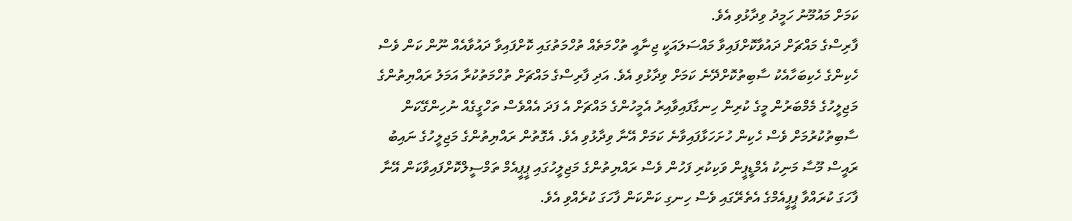ކަމަށް މައުމޫނު ހަމީދު ވިދާޅުވި އެވެ.
ފާރިސްގެ މައްޗަށް ދައުވާކޮށްފައިވާ މައްސަލައަކީ ޖިނާއީ ތުހްމަތެއް ތުހްމަތުގައި ކޮށްފައިވާ ދައުވާއެއް ނޫން ކަން ވެސް ހެކިންގެ ހެކިބަހާއެކު ސާބިތުކޮށްދޭނެ ކަމަށް ވިދާޅުވި އެވެ. އަދި ފާރިސްގެ މައްޗަށް ތުހްމަތުކުރާ އަމަލު ރައްޔިތުންގެ މަޖިލީހުގެ މެމްބަރުން މީގެ ކުރިން ހިނގާފައިވާއިރު އެމީހުންގެ މައްޗަށް އެ ފަދަ އެއްވެސް ތަހްގީގެއް ނުހިންގޭކަން ސާބިތުކުރުމަށް ވެސް ހެކިން ހުށަހަޅާފައިވާނެ ކަމަށް އޭނާ ވިދާޅުވި އެވެ. އެގޮތުން ރައްޔިތުންގެ މަޖިލީހުގެ ނައިބު ރައީސް މޫސާ މަނިކު އެމްޑީޕީން ވަކިކުރި ފަހުން ވެސް ރައްޔިތުންގެ މަޖިލީހުގައި ޕީޕީއެމް ތަމްސީލްކޮށްފައިވާކަން އޭނާ ފާހަގަ ކުރައްވާ ޕީޕީއެމްގެ އެތެރޭގައި ވެސް ހިނގި ކަންކަން ފާހަގަ ކުރެއްވި އެވެ.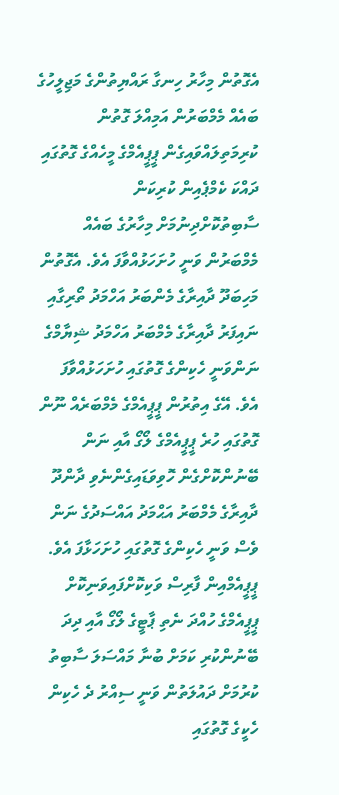އެގޮތުން މިހާރު ހިނގާ ރައްޔިތުންގެ މަޖިލީހުގެ ބައެއް މެމްބަރުން އަމިއްލަ ގޮތުން ކުރިމަތިލައްވައިގެން ޕީޕީއެމްގެ މީހެއްގެ ގޮތުގައި ދައްކަ ކެމްޕެއިން ކުރިކަން ސާބިތުކޮށްދިނުމަށް މިހާރުގެ ބައެއް މެމްބަރުން ވަނީ ހުށަހަޅުއްވާފަ އެވެ. އެގޮތުން މަހިބަދޫ ދާއިރާގެ މެންބަރު އަހްމަދު ތޯރިގާއި ނައިފަރު ދާއިރާގެ މެމްބަރު އަހްމަދު ޝިޔާމްގެ ނަންވަނީ ހެކިންގެ ގޮތުގައި ހުށަހަޅުއްވާފަ އެވެ. އޭގެ އިތުރުން ޕީޕީއެމްގެ މެމްބަރެއް ނޫން ގޮތުގައި ހުރެ ޕީޕީއެމްގެ ލޯގޯ އާއި ނަން ބޭނުންކޮށްގެން ހޮވިވަޑައިގެންނެވި ދާންދޫ ދާއިރާގެ މެމްބަރު އަޙްމަދު އައްސަދުގެ ނަން ވެސް ވަނީ ހެކިންގެ ގޮތުގައި ހުށަހަޅާފަ އެވެ.
ޕީޕީއެމްއިން ފާރިސް ވަކިކޮށްފައިވަނިކޮށް ޕީޕީއެމްގެ ހުއްދަ ނެތި ޕާޓީގެ ލޯގޯ އާއި ދިދަ ބޭނުންކުރި ކަމަށް ބުނާ މައްސަލަ ސާބިތު ކުރުމަށް ދައުލަތުން ވަނީ ސިއްރު ދެ ހެކިން ހެކީގެ ގޮތުގައި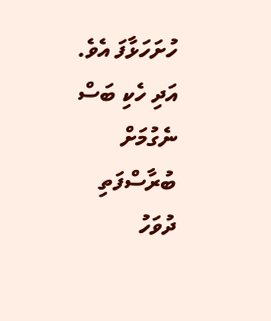ހުށަހަޅާފަ އެވެ. އަދި ހެކި ބަސް ނެގުމަށް ބުރާސްފަތި ދުވަހު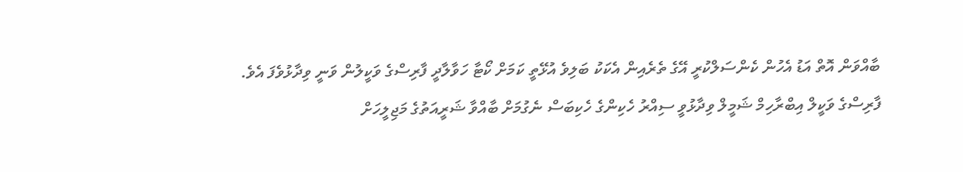ބާއްވަން އޮތް އަޑު އެހުން ކެންސަލްކުރީ އޭގެ ތެރެއިން އެކަކު ބަލިވެ އުޅޭތީ ކަމަށް ކޯޓާ ހަވާލާދީ ފާރިސްގެ ވަކީލުން ވަނީ ވިދާޅުވެފަ އެވެ.
ފާރިސްގެ ވަކީލް އިބްރާހިމް ޝަމީލް ވިދާޅުވީ ސިއްރު ހެކިންގެ ހެކިބަސް ނެގުމަށް ބާއްވާ ޝަރީއަތުގެ މަޖިލީހަށް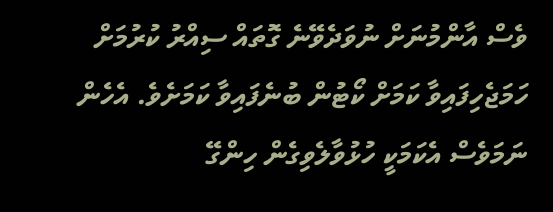ވެސް އާންމުނަށް ނުވަދެވޭނެ ގޮތައް ސިއްރު ކުރުމަށް ހަމަޖެހިފައިވާ ކަމަށް ކޯޓުން ބުނެފައިވާ ކަމަށެވެ. އެހެން ނަމަވެސް އެކަމަކީ ހުޅުވާލެވިގެން ހިންގޭ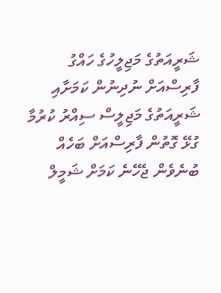ޝަރީއަތުގެ މަޖިލީހުގެ ހައްގު ފާރިސްއަށް ނުދިނުން ކަމަށާއި ޝަރީއަތުގެ މަޖިލީސް ސިއްރު ކުރުމާ ގުޅޭ ގޮތުން ފާރިސްއަށް ބަހެއް ބުނެވެން ޖެހޭނެ ކަމަށް ޝަމީލް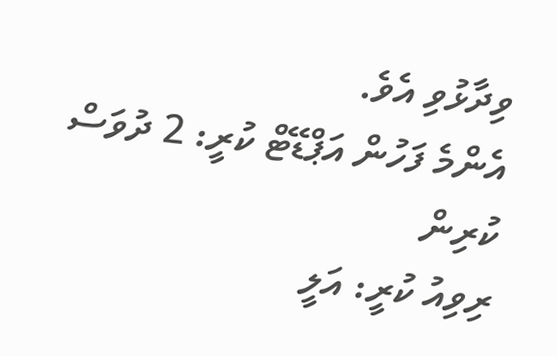ވިދާޅުވި އެވެ.
އެންމެ ފަހުން އަޕްޑޭޓް ކުރީ: 2 ދުވަސް ކުރިން
ރިވިއު ކުރީ: އަލީ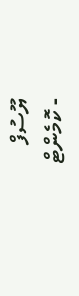ޔޫސުފް
- ކޮމެންޓް